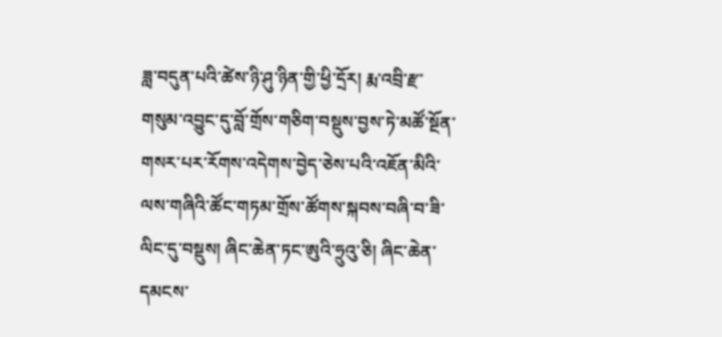ཟླ་བདུན་པའི་ཚེས་ཉི་ཤུ་ཉིན་གྱི་ཕྱི་དྲོར། རྨ་འབྲི་རྫ་གསུམ་འབྱུང་དུ་བློ་གྲོས་གཅིག་བསྡུས་བྱས་ཏེ་མཚོ་སྔོན་གསར་པར་རོགས་འདེགས་བྱེད་ཅེས་པའི་འཇོན་མིའི་ལས་གཞིའི་ཚོང་གཏམ་གྲོས་ཚོགས་སྐབས་བཞི་བ་ཟི་ལིང་དུ་བསྡུས། ཞིང་ཆེན་ཏང་ཨུའི་ཧྲུའུ་ཅི། ཞིང་ཆེན་དམངས་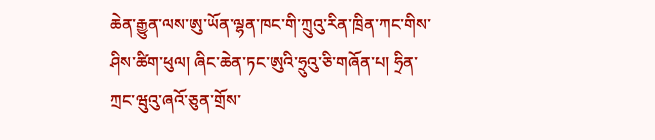ཆེན་རྒྱུན་ལས་ཨུ་ཡོན་ལྷན་ཁང་གི་ཀྲུའུ་རིན་ཁྲིན་ཀང་གིས་ཤིས་ཚིག་ཕུལ། ཞིང་ཆེན་ཏང་ཨུའི་ཧྲུའུ་ཅི་གཞོན་པ། ཧྲིན་ཀྲང་ཝུའུ་ཞའོ་ཅུན་གྲོས་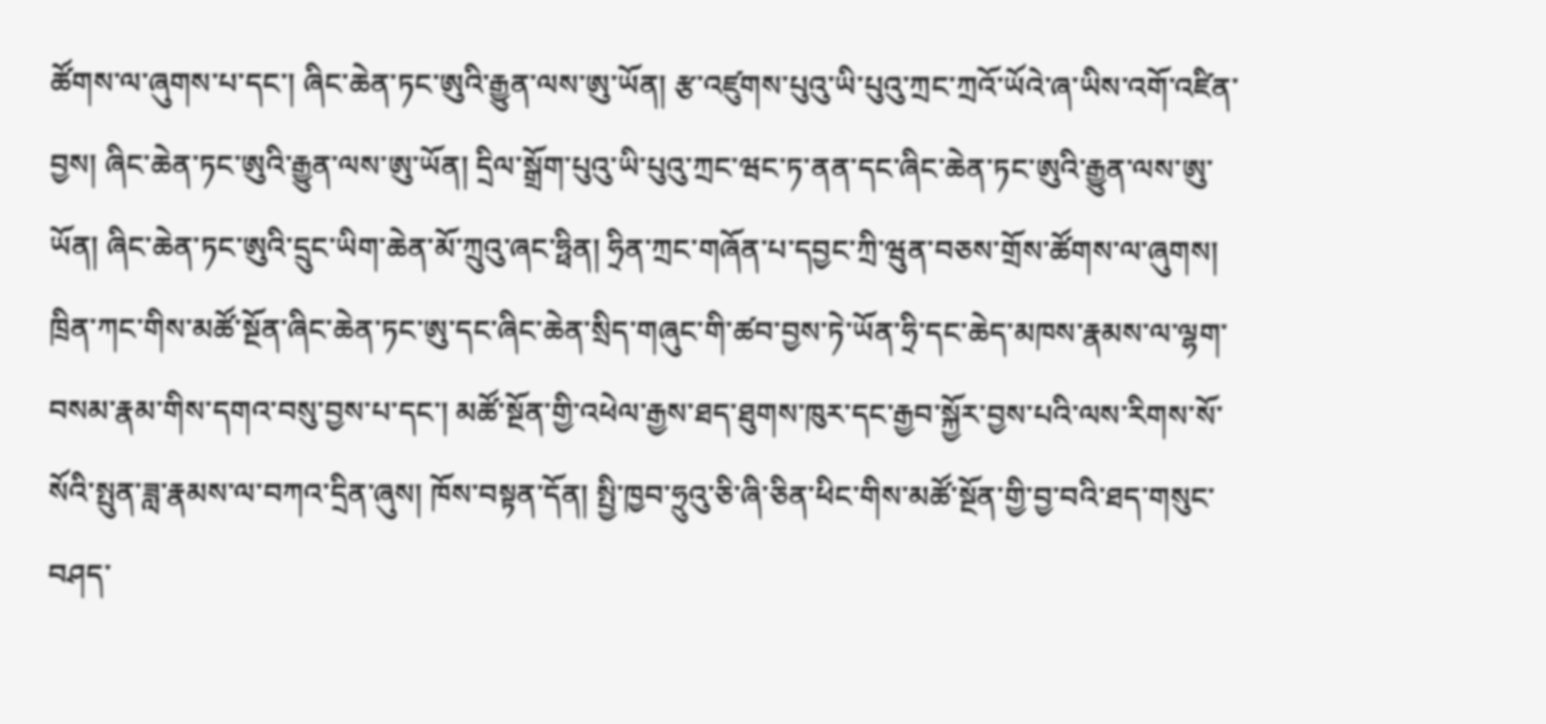ཚོགས་ལ་ཞུགས་པ་དང་། ཞིང་ཆེན་ཏང་ཨུའི་རྒྱུན་ལས་ཨུ་ཡོན། རྩ་འཛུགས་པུའུ་ཡི་པུའུ་ཀྲང་ཀྲའོ་ཡོའེ་ཞ་ཡིས་འགོ་འཛིན་བྱས། ཞིང་ཆེན་ཏང་ཨུའི་རྒྱུན་ལས་ཨུ་ཡོན། དྲིལ་སྒྲོག་པུའུ་ཡི་པུའུ་ཀྲང་ཝང་ཏ་ནན་དང་ཞིང་ཆེན་ཏང་ཨུའི་རྒྱུན་ལས་ཨུ་ཡོན། ཞིང་ཆེན་ཏང་ཨུའི་དྲུང་ཡིག་ཆེན་མོ་ཀྲུའུ་ཞང་ཧྥིན། ཧྲིན་ཀྲང་གཞོན་པ་དབྱང་ཀྲི་ཝུན་བཅས་གྲོས་ཚོགས་ལ་ཞུགས།
ཁྲིན་ཀང་གིས་མཚོ་སྔོན་ཞིང་ཆེན་ཏང་ཨུ་དང་ཞིང་ཆེན་སྲིད་གཞུང་གི་ཚབ་བྱས་ཏེ་ཡོན་ཧྲི་དང་ཆེད་མཁས་རྣམས་ལ་ལྷག་བསམ་རྣམ་གིས་དགའ་བསུ་བྱས་པ་དང་། མཚོ་སྔོན་གྱི་འཕེལ་རྒྱས་ཐད་ཐུགས་ཁུར་དང་རྒྱབ་སྐྱོར་བྱས་པའི་ལས་རིགས་སོ་སོའི་སྤུན་ཟླ་རྣམས་ལ་བཀའ་དྲིན་ཞུས། ཁོས་བསྟན་དོན། སྤྱི་ཁྱབ་ཧྲུའུ་ཅི་ཞི་ཅིན་ཕིང་གིས་མཚོ་སྔོན་གྱི་བྱ་བའི་ཐད་གསུང་བཤད་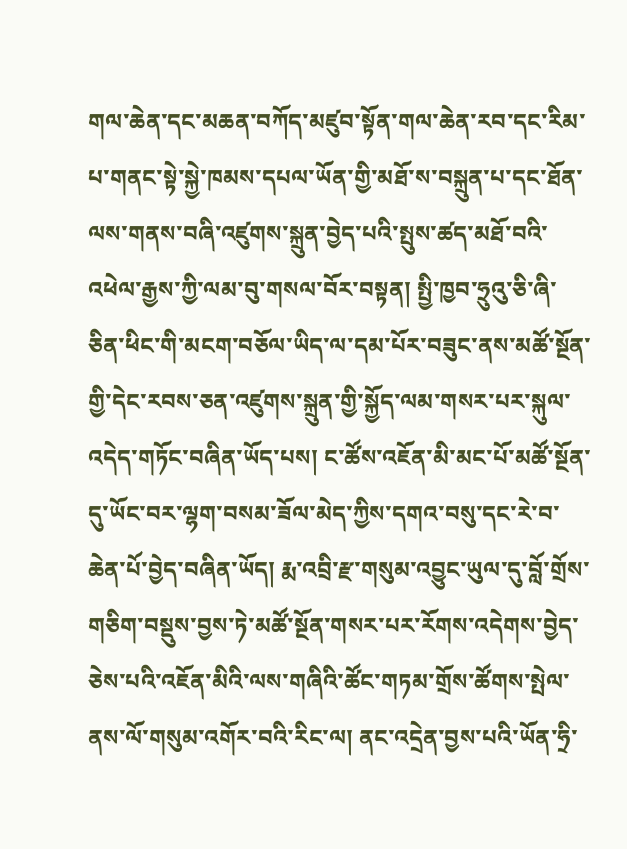གལ་ཆེན་དང་མཆན་བཀོད་མཛུབ་སྟོན་གལ་ཆེན་རབ་དང་རིམ་པ་གནང་སྟེ་སྐྱེ་ཁམས་དཔལ་ཡོན་གྱི་མཐོ་ས་བསྐྲུན་པ་དང་ཐོན་ལས་གནས་བཞི་འཛུགས་སྐྲུན་བྱེད་པའི་སྤུས་ཚད་མཐོ་བའི་འཕེལ་རྒྱས་ཀྱི་ལམ་བུ་གསལ་བོར་བསྟན། སྤྱི་ཁྱབ་ཧྲུའུ་ཅི་ཞི་ཅིན་ཕིང་གི་མངག་བཅོལ་ཡིད་ལ་དམ་པོར་བཟུང་ནས་མཚོ་སྔོན་གྱི་དེང་རབས་ཅན་འཛུགས་སྐྲུན་གྱི་སྐྱོད་ལམ་གསར་པར་སྐུལ་འདེད་གཏོང་བཞིན་ཡོད་པས། ང་ཚོས་འཇོན་མི་མང་པོ་མཚོ་སྔོན་དུ་ཡོང་བར་ལྷག་བསམ་ཟོལ་མེད་ཀྱིས་དགའ་བསུ་དང་རེ་བ་ཆེན་པོ་བྱེད་བཞིན་ཡོད། རྨ་འབྲི་རྫ་གསུམ་འབྱུང་ཡུལ་དུ་བློ་གྲོས་གཅིག་བསྡུས་བྱས་ཏེ་མཚོ་སྔོན་གསར་པར་རོགས་འདེགས་བྱེད་ཅེས་པའི་འཇོན་མིའི་ལས་གཞིའི་ཚོང་གཏམ་གྲོས་ཚོགས་སྤེལ་ནས་ལོ་གསུམ་འགོར་བའི་རིང་ལ། ནང་འདྲེན་བྱས་པའི་ཡོན་ཧྲི་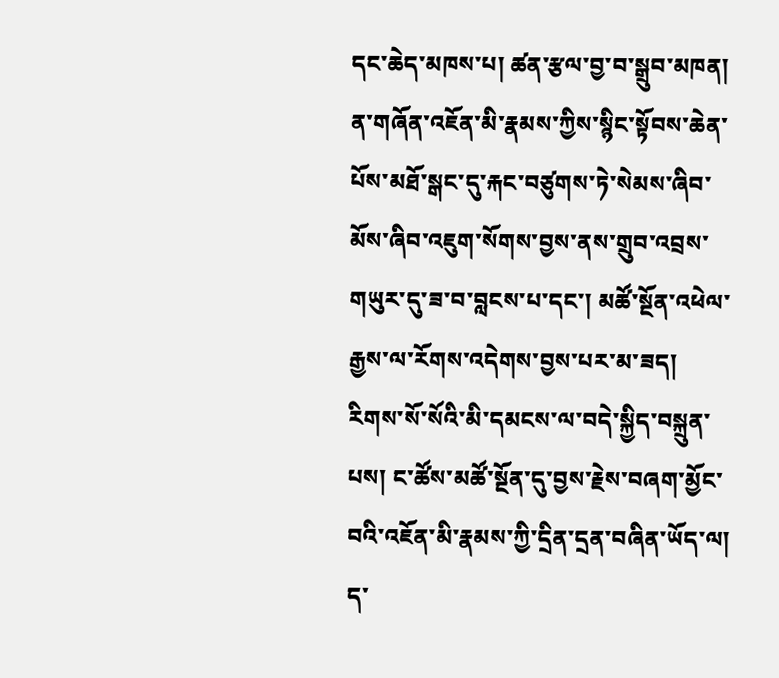དང་ཆེད་མཁས་པ། ཚན་རྩལ་བྱ་བ་སྒྲུབ་མཁན། ན་གཞོན་འཇོན་མི་རྣམས་ཀྱིས་སྙིང་སྟོབས་ཆེན་པོས་མཐོ་སྒང་དུ་རྐང་བཙུགས་ཏེ་སེམས་ཞིབ་མོས་ཞིབ་འཇུག་སོགས་བྱས་ནས་གྲུབ་འབྲས་གཡུར་དུ་ཟ་བ་བླངས་པ་དང་། མཚོ་སྔོན་འཕེལ་རྒྱས་ལ་རོགས་འདེགས་བྱས་པར་མ་ཟད། རིགས་སོ་སོའི་མི་དམངས་ལ་བདེ་སྐྱིད་བསྐྲུན་པས། ང་ཚོས་མཚོ་སྔོན་དུ་བྱས་རྗེས་བཞག་མྱོང་བའི་འཇོན་མི་རྣམས་ཀྱི་དྲིན་དྲན་བཞིན་ཡོད་ལ། ད་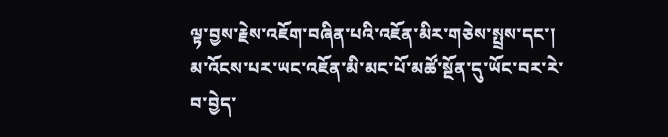ལྟ་བྱས་རྗེས་འཇོག་བཞིན་པའི་འཇོན་མིར་གཅེས་སྤྲས་དང་། མ་འོངས་པར་ཡང་འཇོན་མི་མང་པོ་མཚོ་སྔོན་དུ་ཡོང་བར་རེ་བ་བྱེད་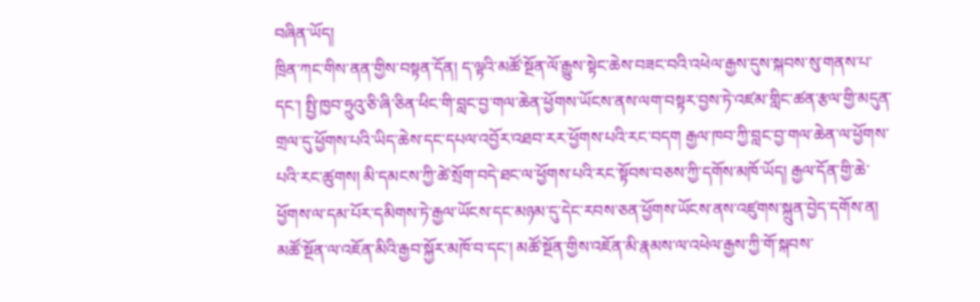བཞིན་ཡོད།
ཁྲིན་ཀང་གིས་ནན་གྱིས་བསྟན་དོན། ད་ལྟའི་མཚོ་སྔོན་ལོ་རྒྱུས་སྟེང་ཆེས་བཟང་བའི་འཕེལ་རྒྱས་དུས་སྐབས་སུ་གནས་པ་དང་། སྤྱི་ཁྱབ་ཧྲུའུ་ཅི་ཞི་ཅིན་ཕིང་གི་བླང་བྱ་གལ་ཆེན་ཕྱོགས་ཡོངས་ནས་ལག་བསྟར་བྱས་ཏེ་འཛམ་གླིང་ཚན་རྩལ་གྱི་མདུན་གྲལ་དུ་ཕྱོགས་པའི་ཡིད་ཆེས་དང་དཔལ་འབྱོར་འཐབ་རར་ཕྱོགས་པའི་རང་བདག རྒྱལ་ཁབ་ཀྱི་བླང་བྱ་གལ་ཆེན་ལ་ཕྱོགས་པའི་རང་ཚུགས། མི་དམངས་ཀྱི་ཚེ་སྲོག་བདེ་ཐང་ལ་ཕྱོགས་པའི་རང་སྟོབས་བཅས་ཀྱི་དགོས་མཁོ་ཡོད། རྒྱལ་དོན་གྱི་ཆེ་ཕྱོགས་ལ་དམ་པོར་དམིགས་ཏེ་རྒྱལ་ཡོངས་དང་མཉམ་དུ་དེང་རབས་ཅན་ཕྱོགས་ཡོངས་ནས་འཛུགས་སྐྲུན་བྱེད་དགོས་ན། མཚོ་སྔོན་ལ་འཇོན་མིའི་རྒྱབ་སྐྱོར་མཁོ་བ་དང་། མཚོ་སྔོན་གྱིས་འཇོན་མི་རྣམས་ལ་འཕེལ་རྒྱས་ཀྱི་གོ་སྐབས་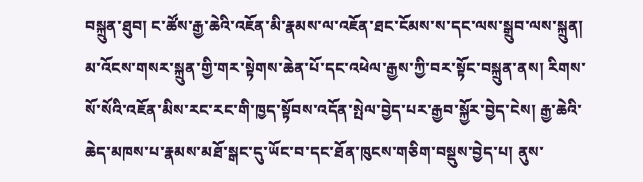བསྐྲུན་ཐུབ། ང་ཚོས་རྒྱ་ཆེའི་འཇོན་མི་རྣམས་ལ་འཇོན་ཐང་ངོམས་ས་དང་ལས་སྒྲུབ་ལས་སྐྲུན། མ་འོངས་གསར་སྐྲུན་གྱི་གར་སྟེགས་ཆེན་པོ་དང་འཕེལ་རྒྱས་ཀྱི་བར་སྟོང་བསྐྲུན་ནས། རིགས་སོ་སོའི་འཇོན་མིས་རང་རང་གི་ཁྱད་སྟོབས་འདོན་སྤེལ་བྱེད་པར་རྒྱབ་སྐྱོར་བྱེད་ངེས། རྒྱ་ཆེའི་ཆེད་མཁས་པ་རྣམས་མཐོ་སྒང་དུ་ཡོང་བ་དང་ཐོན་ཁུངས་གཅིག་བསྡུས་བྱེད་པ། ནུས་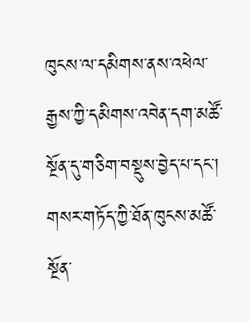ཁུངས་ལ་དམིགས་ནས་འཕེལ་རྒྱས་ཀྱི་དམིགས་འབེན་དག་མཚོ་སྔོན་དུ་གཅིག་བསྡུས་བྱེད་པ་དང་། གསར་གཏོད་ཀྱི་ཐོན་ཁུངས་མཚོ་སྔོན་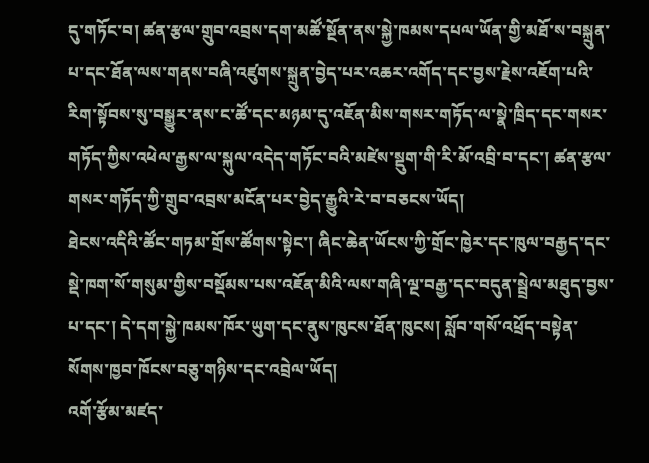དུ་གཏོང་བ། ཚན་རྩལ་གྲུབ་འབྲས་དག་མཚོ་སྔོན་ནས་སྐྱེ་ཁམས་དཔལ་ཡོན་གྱི་མཐོ་ས་བསྐྲུན་པ་དང་ཐོན་ལས་གནས་བཞི་འཛུགས་སྐྲུན་བྱེད་པར་འཆར་འགོད་དང་བྱས་རྗེས་འཇོག་པའི་རིག་སྟོབས་སུ་བསྒྱུར་ནས་ང་ཚོ་དང་མཉམ་དུ་འཇོན་མིས་གསར་གཏོད་ལ་སྣེ་ཁྲིད་དང་གསར་གཏོད་ཀྱིས་འཕེལ་རྒྱས་ལ་སྐུལ་འདེད་གཏོང་བའི་མཛེས་སྡུག་གི་རི་མོ་འབྲི་བ་དང་། ཚན་རྩལ་གསར་གཏོད་ཀྱི་གྲུབ་འབྲས་མངོན་པར་བྱེད་རྒྱུའི་རེ་བ་བཅངས་ཡོད།
ཐེངས་འདིའི་ཚོང་གཏམ་གྲོས་ཚོགས་སྟེང་། ཞིང་ཆེན་ཡོངས་ཀྱི་གྲོང་ཁྱེར་དང་ཁུལ་བརྒྱད་དང་སྡེ་ཁག་སོ་གསུམ་གྱིས་བསྡོམས་པས་འཇོན་མིའི་ལས་གཞི་ལྔ་བརྒྱ་དང་བདུན་སྦྲེལ་མཐུད་བྱས་པ་དང་། དེ་དག་སྐྱེ་ཁམས་ཁོར་ཡུག་དང་ནུས་ཁུངས་ཐོན་ཁུངས། སློབ་གསོ་འཕྲོད་བསྟེན་སོགས་ཁྱབ་ཁོངས་བཅུ་གཉིས་དང་འབྲེལ་ཡོད།
འགོ་རྩོམ་མཛད་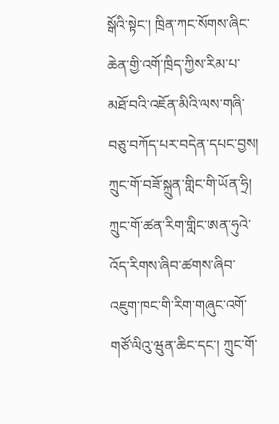སྒོའི་སྟེང་། ཁྲིན་ཀང་སོགས་ཞིང་ཆེན་གྱི་འགོ་ཁྲིད་ཀྱིས་རིམ་པ་མཐོ་བའི་འཇོན་མིའི་ལས་གཞི་བཅུ་བཀོད་པར་བདེན་དཔང་བྱས།
ཀྲུང་གོ་བཟོ་སྐྲུན་གླིང་གི་ཡོན་ཧྲི། ཀྲུང་གོ་ཚན་རིག་གླིང་ཨན་ཧུའེ་འོད་རིགས་ཞིབ་ཚགས་ཞིབ་འཇུག་ཁང་གི་རིག་གཞུང་འགོ་གཙོ་ལིའུ་ཝུན་ཆིང་དང་། ཀྲུང་གོ་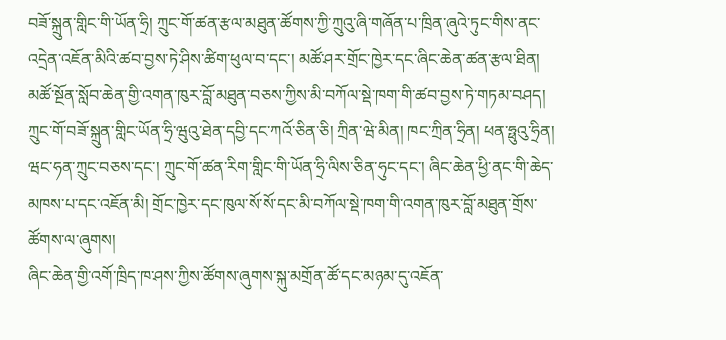བཟོ་སྐྲུན་གླིང་གི་ཡོན་ཧྲི། ཀྲུང་གོ་ཚན་རྩལ་མཐུན་ཚོགས་ཀྱི་ཀྲུའུ་ཞི་གཞོན་པ་ཁྲིན་ཞུའེ་ཏུང་གིས་ནང་འདྲེན་འཇོན་མིའི་ཚབ་བྱས་ཏེ་ཤིས་ཚིག་ཕུལ་བ་དང་། མཚོ་ཤར་གྲོང་ཁྱེར་དང་ཞིང་ཆེན་ཚན་རྩལ་ཐིན། མཚོ་སྔོན་སློབ་ཆེན་གྱི་འགན་ཁུར་བློ་མཐུན་བཅས་ཀྱིས་མི་བཀོལ་སྡེ་ཁག་གི་ཚབ་བྱས་ཏེ་གཏམ་བཤད།
ཀྲུང་གོ་བཟོ་སྐྲུན་གླིང་ཡོན་ཧྲི་ཝུའུ་ཐེན་དབྱི་དང་ཀའོ་ཅིན་ཅི། ཀྲིན་ཝེ་མིན། ཁང་ཀྲིན་ཧྲིན། ཕན་ཧྥུའུ་ཧྲིན། ཝང་ཧན་ཀྲུང་བཅས་དང་། ཀྲུང་གོ་ཚན་རིག་གླིང་གི་ཡོན་ཧྲི་ལིས་ཅིན་ཧུང་དང་། ཞིང་ཆེན་ཕྱི་ནང་གི་ཆེད་མཁས་པ་དང་འཇོན་མི། གྲོང་ཁྱེར་དང་ཁུལ་སོ་སོ་དང་མི་བཀོལ་སྡེ་ཁག་གི་འགན་ཁུར་བློ་མཐུན་གྲོས་ཚོགས་ལ་ཞུགས།
ཞིང་ཆེན་གྱི་འགོ་ཁྲིད་ཁ་ཤས་ཀྱིས་ཚོགས་ཞུགས་སྐུ་མགྲོན་ཚོ་དང་མཉམ་དུ་འཇོན་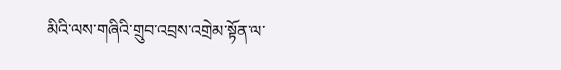མིའི་ལས་གཞིའི་གྲུབ་འབྲས་འགྲེམ་སྟོན་ལ་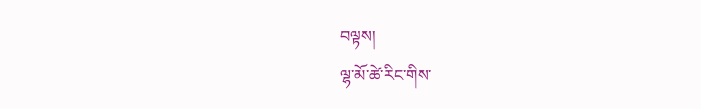བལྟས།
ལྷ་མོ་ཚེ་རིང་གིས་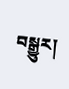བསྒྱུར།